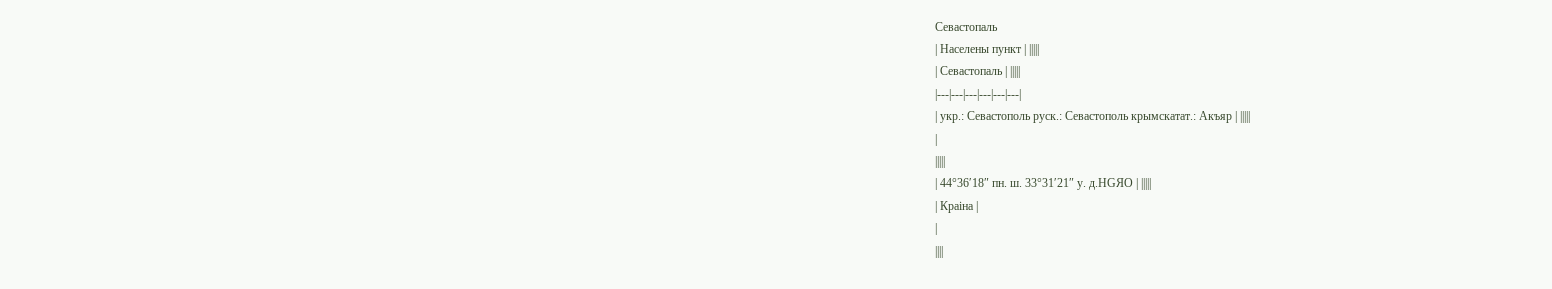Севастопаль
| Населены пункт | |||||
| Севастопаль | |||||
|---|---|---|---|---|---|
| укр.: Севастополь руск.: Севастополь крымскатат.: Акъяр | |||||
|
|||||
| 44°36′18″ пн. ш. 33°31′21″ у. д.HGЯO | |||||
| Краіна |
|
||||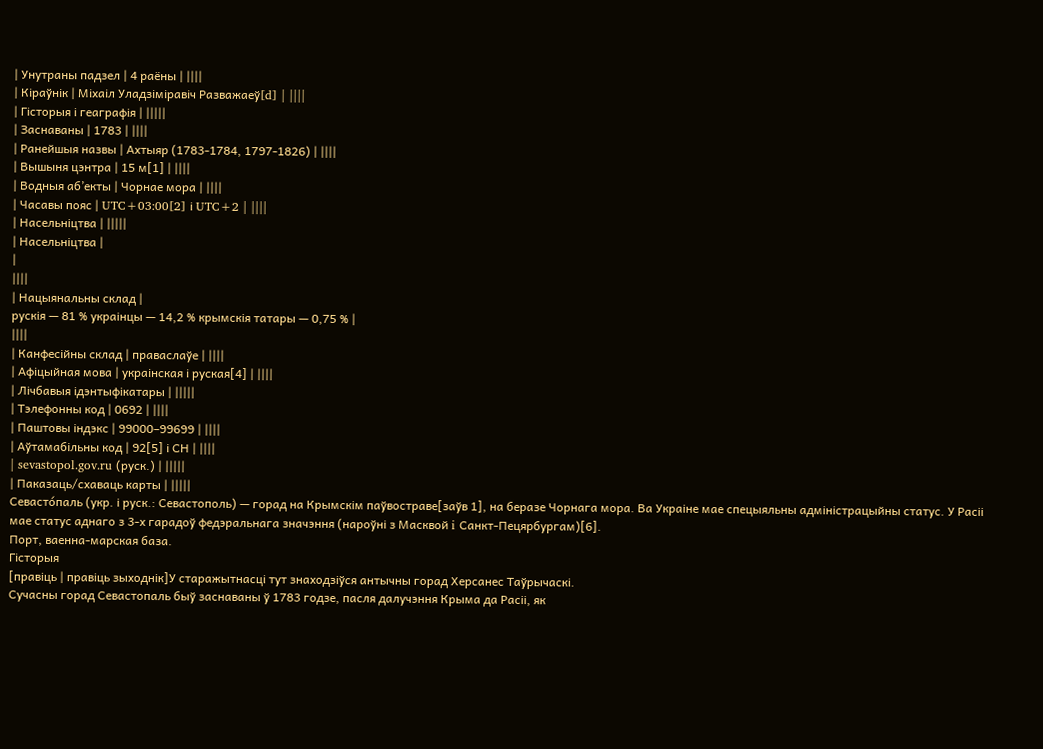| Унутраны падзел | 4 раёны | ||||
| Кіраўнік | Міхаіл Уладзіміравіч Разважаеў[d] | ||||
| Гісторыя і геаграфія | |||||
| Заснаваны | 1783 | ||||
| Ранейшыя назвы | Ахтыяр (1783-1784, 1797-1826) | ||||
| Вышыня цэнтра | 15 м[1] | ||||
| Водныя аб’екты | Чорнае мора | ||||
| Часавы пояс | UTC+03:00[2] і UTC+2 | ||||
| Насельніцтва | |||||
| Насельніцтва |
|
||||
| Нацыянальны склад |
рускія — 81 % украінцы — 14,2 % крымскія татары — 0,75 % |
||||
| Канфесійны склад | праваслаўе | ||||
| Афіцыйная мова | украінская і руская[4] | ||||
| Лічбавыя ідэнтыфікатары | |||||
| Тэлефонны код | 0692 | ||||
| Паштовы індэкс | 99000–99699 | ||||
| Аўтамабільны код | 92[5] і СН | ||||
| sevastopol.gov.ru (руск.) | |||||
| Паказаць/схаваць карты | |||||
Севасто́паль (укр. і руск.: Севастополь) — горад на Крымскім паўвостраве[заўв 1], на беразе Чорнага мора. Ва Украіне мае спецыяльны адміністрацыйны статус. У Расii мае статус аднаго з 3-х гарадоў федэральнага значэння (нароўні з Масквой i Санкт-Пецярбургам)[6].
Порт, ваенна-марская база.
Гісторыя
[правіць | правіць зыходнік]У старажытнасці тут знаходзіўся антычны горад Херсанес Таўрычаскі.
Сучасны горад Севастопаль быў заснаваны ў 1783 годзе, пасля далучэння Крыма да Расіі, як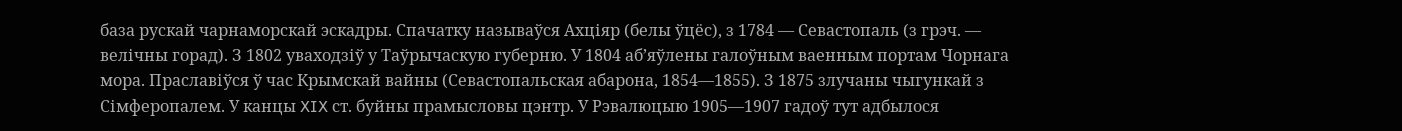база рускай чарнаморскай эскадры. Спачатку называўся Ахціяр (белы ўцёс), з 1784 — Севастопаль (з грэч. — велічны горад). З 1802 уваходзіў у Таўрычаскую губерню. У 1804 аб’яўлены галоўным ваенным портам Чорнага мора. Праславіўся ў час Крымскай вайны (Севастопальская абарона, 1854—1855). З 1875 злучаны чыгункай з Сімферопалем. У канцы XIX ст. буйны прамысловы цэнтр. У Рэвалюцыю 1905—1907 гадоў тут адбылося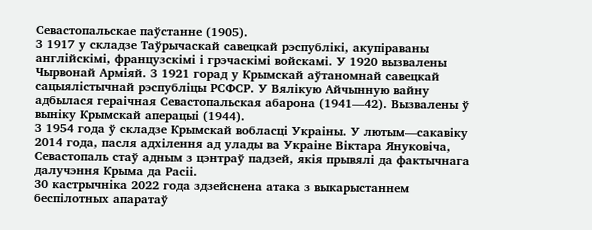Севастопальскае паўстанне (1905).
З 1917 у складзе Таўрычаскай савецкай рэспублікі, акупіраваны англійскімі, французскімі і грэчаскімі войскамі. У 1920 вызвалены Чырвонай Арміяй. З 1921 горад у Крымскай аўтаномнай савецкай сацыялістычнай рэспубліцы РСФСР. У Вялікую Айчынную вайну адбылася гераічная Севастопальская абарона (1941—42). Вызвалены ў выніку Крымскай аперацыі (1944).
З 1954 года ў складзе Крымскай вобласці Украіны. У лютым—сакавіку 2014 года, пасля адхілення ад улады ва Украіне Віктара Януковіча, Севастопаль стаў адным з цэнтраў падзей, якія прывялі да фактычнага далучэння Крыма да Расіі.
30 кастрычніка 2022 года здзейснена атака з выкарыстаннем беспілотных апаратаў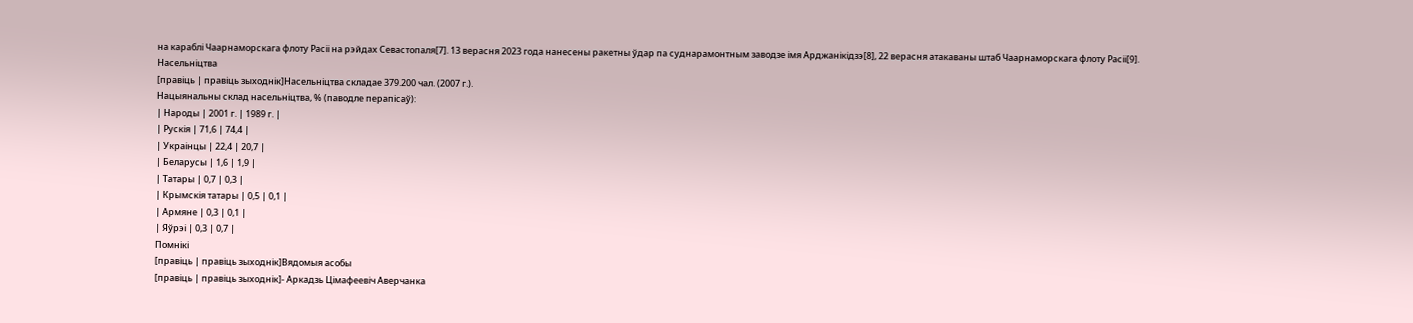на караблі Чаарнаморскага флоту Расіі на рэйдах Севастопаля[7]. 13 верасня 2023 года нанесены ракетны ўдар па суднарамонтным заводзе імя Арджанікідзэ[8], 22 верасня атакаваны штаб Чаарнаморскага флоту Расіі[9].
Насельніцтва
[правіць | правіць зыходнік]Насельніцтва складае 379.200 чал. (2007 г.).
Нацыянальны склад насельніцтва, % (паводле перапісаў):
| Народы | 2001 г. | 1989 г. |
| Рускія | 71,6 | 74,4 |
| Украінцы | 22,4 | 20,7 |
| Беларусы | 1,6 | 1,9 |
| Татары | 0,7 | 0,3 |
| Крымскія татары | 0,5 | 0,1 |
| Армяне | 0,3 | 0,1 |
| Яўрэі | 0,3 | 0,7 |
Помнікі
[правіць | правіць зыходнік]Вядомыя асобы
[правіць | правіць зыходнік]- Аркадзь Цімафеевіч Аверчанка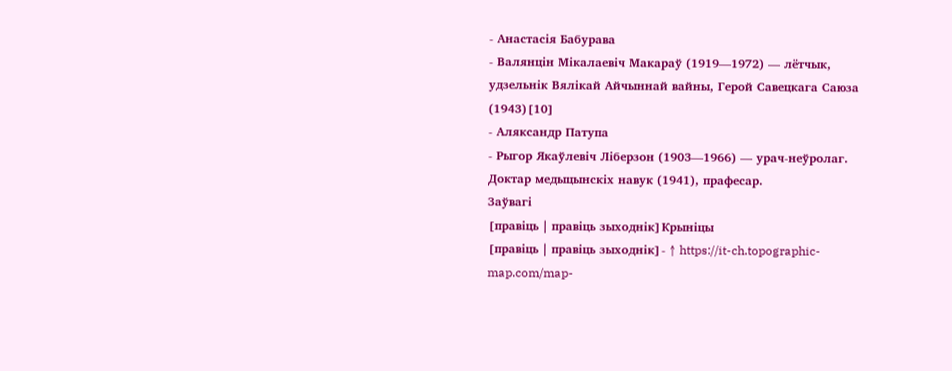- Анастасія Бабурава
- Валянцін Мікалаевіч Макараў (1919—1972) — лётчык, удзельнік Вялікай Айчыннай вайны, Герой Савецкага Саюза (1943)[10]
- Аляксандр Патупа
- Рыгор Якаўлевіч Ліберзон (1903—1966) — урач-неўролаг. Доктар медыцынскіх навук (1941), прафесар.
Заўвагі
[правіць | правіць зыходнік]Крыніцы
[правіць | правіць зыходнік]- ↑ https://it-ch.topographic-map.com/map-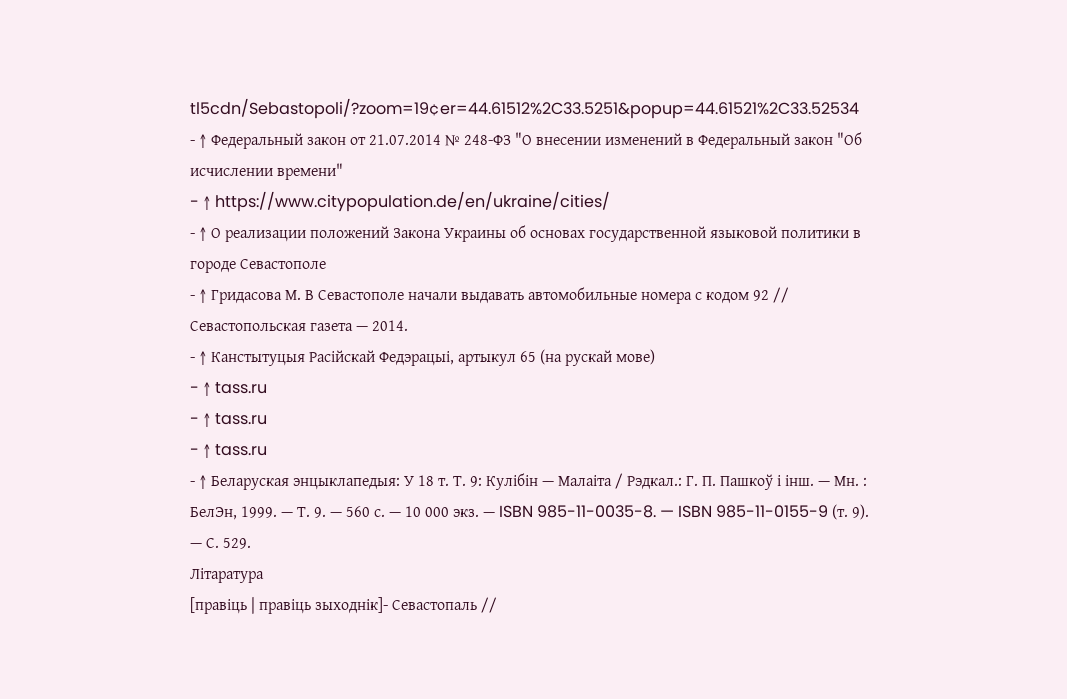tl5cdn/Sebastopoli/?zoom=19¢er=44.61512%2C33.5251&popup=44.61521%2C33.52534
- ↑ Федеральный закон от 21.07.2014 № 248-ФЗ "О внесении изменений в Федеральный закон "Об исчислении времени"
- ↑ https://www.citypopulation.de/en/ukraine/cities/
- ↑ О реализации положений Закона Украины об основах государственной языковой политики в городе Севастополе
- ↑ Гридасова М. В Севастополе начали выдавать автомобильные номера с кодом 92 // Севастопольская газета — 2014.
- ↑ Канстытуцыя Расійскай Федэрацыі, артыкул 65 (на рускай мове)
- ↑ tass.ru
- ↑ tass.ru
- ↑ tass.ru
- ↑ Беларуская энцыклапедыя: У 18 т. Т. 9: Кулібін — Малаіта / Рэдкал.: Г. П. Пашкоў і інш. — Мн. : БелЭн, 1999. — Т. 9. — 560 с. — 10 000 экз. — ISBN 985-11-0035-8. — ISBN 985-11-0155-9 (т. 9). — С. 529.
Літаратура
[правіць | правіць зыходнік]- Севастопаль //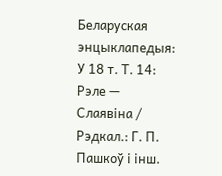Беларуская энцыклапедыя: У 18 т. Т. 14: Рэле — Слаявіна / Рэдкал.: Г. П. Пашкоў і інш.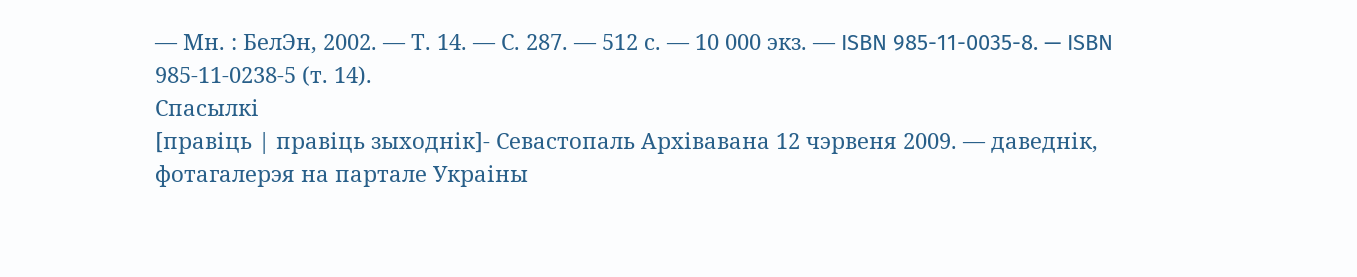— Мн. : БелЭн, 2002. — Т. 14. — С. 287. — 512 с. — 10 000 экз. — ISBN 985-11-0035-8. — ISBN 985-11-0238-5 (т. 14).
Спасылкі
[правіць | правіць зыходнік]- Севастопаль Архівавана 12 чэрвеня 2009. — даведнік, фотагалерэя на партале Украіны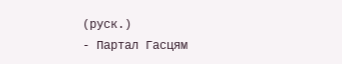(руск.)
- Партал Гасцям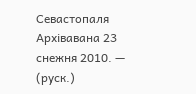Севастопаля Архівавана 23 снежня 2010. — (руск.)